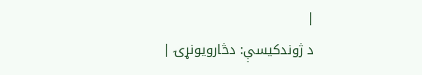|
د ژوندکيسې: دڅارويونړۍ |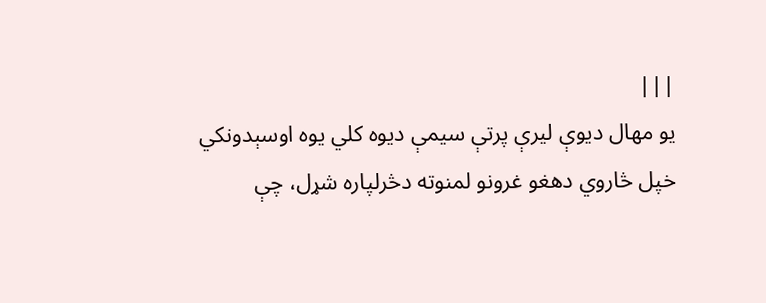|||
يو مهال ديوې ليرې پرتې سيمې ديوه کلي يوه اوسېدونکي خپل څاروي دهغو غرونو لمنوته دڅرلپاره شړل، چې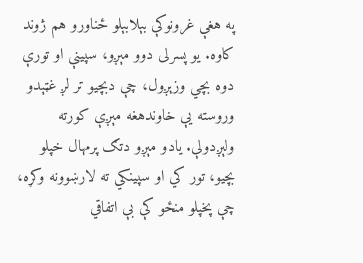په هغې غرونوکې بېلابېلو ځناورو هم ژوند کاوه. يو پسرلی دوو مېږو، سپينې او تورې دوه بچي وزېږول، چې دبچيو تر لږ غټېدو وروسته يې خاوندهغه مېږې کورته ولېږدولې. يادو مېږو دتګ پرمهال خپلو بچيو، تور کي او سپينکي ته لارښوونه وکړه، چې پخپلو منځو کې بې اتفاقي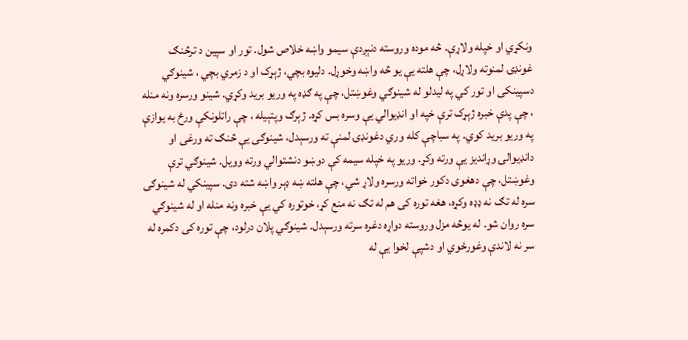ونکړي او خپله ولاړې. څه موده وروسته دنېږدې سيمو واښه خلاص شول. تور او سپين د ترڅنګ غونډۍ لمنوته ولاړل، چې هلته يې يو څه واښه وخوړل. دليوه بچي، ژېړک او د زمري بچي ، شينوګي دسپينکی او تور کي په ليدلو له شينوګي وغوښتل، چې په ګډه په وريو بريد وکړي. شينو ورسره ونه منله ، چې پدې خبره ژېړک ترې خپه او انډيوالي يې وسره بس کړه. ژېرګ وپتېيله ، چې راتلونکې ورځ به يوازې په وريو بريد کوي. په سباچې کله وري دغونډۍ لمنې ته ورسېدل، شينوګی يې څنګ ته ورغی او دانډيوالۍ وړانديز يې ورته وکړ. وريو په خپله سيمه کې دوښو دنشتوالي ورته وويل. شينوګي ترې وغوښتل، چې دهغوی دکور خواته ورسره ولاړ شي، چې هلته ښه ډېر واښه شته دی. سپينکي له شينوګی سره له تګ نه ډډه وکړه، هغه توره کی هم له تګ نه منع کړ، خوتوره کي يې خبره ونه منله او له شينوګي سره روان شو. له يوڅه مزل وروسته دواړه دغره سرته ورسېدل. شينوګي پلان درلود، چې توره کی دکمره له سر نه لاندې وغورځوي او دشپې لخوا يې له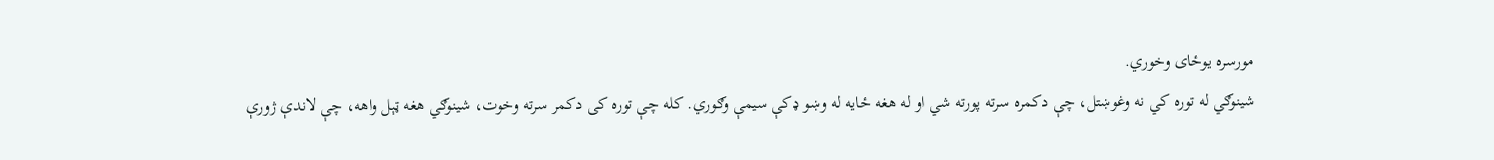مورسره يوځای وخوري.
شينوګي له توره کي نه وغوښتل، چې دکمره سرته پورته شي او له هغه ځايه له وښو ډکې سيمې وګوري. کله چې توره کی دکمر سرته وخوت، شينوګي هغه ټېل واهه، چې لاندې ژورې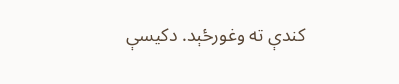کندې ته وغورځېد. دکيسې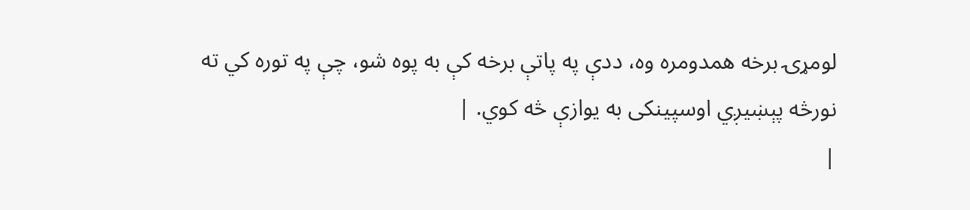لومړۍ برخه همدومره وه، ددې په پاتې برخه کې به پوه شو، چې په توره کي ته نورڅه پېښيږي اوسپينکی به يوازې څه کوي. |
|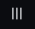|||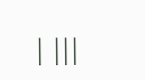| |||